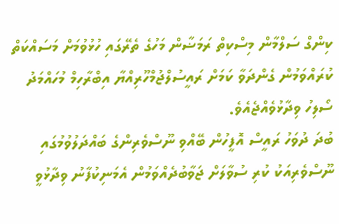ކިންގް ސަލްމާން މިސްކިތް ރަމަޟާން މަހުގެ ތެރޭގައި ހުޅުވުމަށް މަސައްކަތް ކުރައްވަމުން ގެންދަވާ ކަމަށް ރައީސުލްޖުމްހޫރިއްޔާ އިބްރާހިމް މުހައްމަދު ސޯލިހު ވިދާޅުވެއްޖެއެވެ.
ބުދަ ދުވަހު ރައީސް އޮފީހުން ބޭއްވި ނޫސްވެރިންގެ ބައްދަލުވުމުގައި ނޫސްވެރިއަކު ކުރި ސުވާލަށް ޖަވާބުދެއްވަމުން އެމަނިކުފާނު ވިދާޅުވީ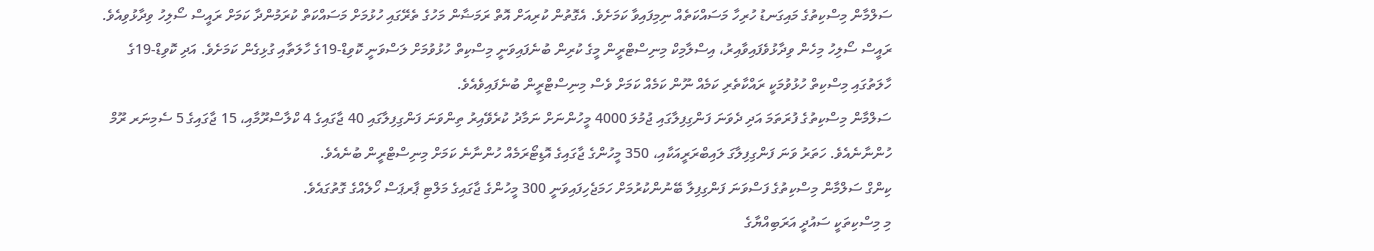ސަލްމާން މިސްކިތުގެ މައިގަނޑު ހުރިހާ މަސައްކަތެއް ނިމިފައިވާ ކަމަށެވެ. އެގޮތުން ކުރިއަށް އޮތް ރަމަޟާން މަހުގެ ތެރޭގައި ހުޅުމަށް މަސައްކަތް ކުރަމުންދާ ކަމަށް ރައީސް ސޯލިހު ވިދާޅުވިއެވެ.
ރައީސް ސޯލިހު މިހެން ވިދާޅުވެފައިވާއިރު، އިސްލާމިކް މިނިސްޓްރީން މީގެ ކުރިން ބުނެފައިވަނީ މިސްކިތް ހުޅުވުމަށް ލަސްވަނީ ކޮވިޑް-19ގެ ހާލަތާއި ގުޅިގެން ކަމަށެވެ. އަދި ކޮވިޑް-19ގެ ހާލަތުގައި މިސްކިތް ހުޅުވުމަކީ ރައްކާތެރި ކަމެއް ނޫން ކަމެއް ކަމަށް ވެސް މިނިސްޓްރީން ބުނެފައިވެއެވެ.
ސަލްމާން މިސްކިތުގެ ފުރަތަމަ އަދި ދެވަނަ ފަންގިފިލާގައި ޖުމުލަ 4000 މީހުންނަށް ނަމާދު ކުރެވޭއިރު ތިންވަނަ ފަންގިފިލާގައި 40 ޖާގައިގެ 4 ކްލާސްރޫމާއި، 15 ޖާގައިގެ 5 ސެމިނަރ ރޫމް ހުންނާނެއެވެ. ހަތަރު ވަނަ ފަންގިފިލާގަ ލައިބްރަރީއަކާއި، 350 މީހުންގެ ޖާގައިގެ އޮޑިޓޯރަމެއް ހުންނާނެ ކަމަށް މިނިސްޓްރީން ބުނެއެވެ.
ކިންގް ސަލްމާން މިސްކިތުގެ ފަސްވަނަ ފަންގިފިލާ ބޭނުންކުރުމަށް ހަމަޖެހިފައިވަނީ 300 މީހުންގެ ޖާގައިގެ މަލްޓި ޕާރޕަސް ހޯލެއްގެ ގޮތުގައެވެ.
މި މިސްކިތަކީ ސައުދީ އަރަބިއްޔާގެ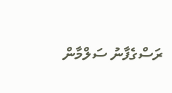ރަސްގެފާނު ސަލްމާން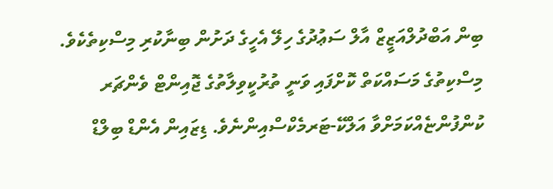ބިން އަބްދުލްއަޒީޒް އާލް ސަޢުދުގެ ހިލޭ އެހީގެ ދަށުން ބިނާކުރި މިސްކިތެކެވެ. މިސްކިތުގެ މަސައްކަތް ކޮށްފައި ވަނީ ތުރުކީވިލާތުގެ ޖޮއިންޓް ވެންޗަރ ކުންފުންޏެއްކަމަށްވާ އަލްކޭ-ޓަރމެކްސްއިންނެވެ. ޑިޒައިން އެންޑް ބިލްޑް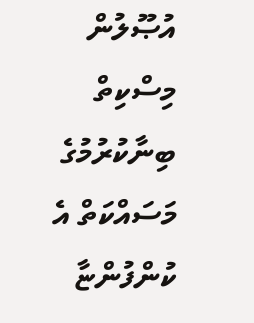އުޞޫލުން މިސްކިތް ބިނާކުރުމުގެ މަސައްކަތް އެ ކުންފުންޏާ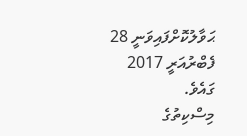ޙަވާލުކޮށްފައިވަނީ 28 ފެބްރުއަރީ 2017 ގައެވެ.
މިސްކިތުގެ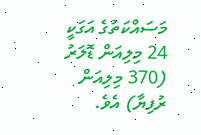މަސައްކަތުގެ އަގަކީ 24 މިލިއަން ޑޮލަރު (370 މިލިއަން ރުފިޔާ) އެވެ.